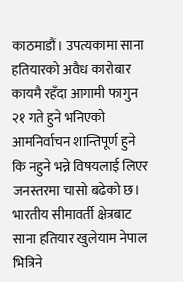काठमाडौं। उपत्यकामा साना हतियारको अवैध कारोबार कायमै रहँदा आगामी फागुन २१ गते हुने भनिएको आमनिर्वाचन शान्तिपूर्ण हुने कि नहुने भन्ने विषयलाई लिएर जनस्तरमा चासो बढेको छ। भारतीय सीमावर्ती क्षेत्रबाट साना हतियार खुलेयाम नेपाल भित्रिने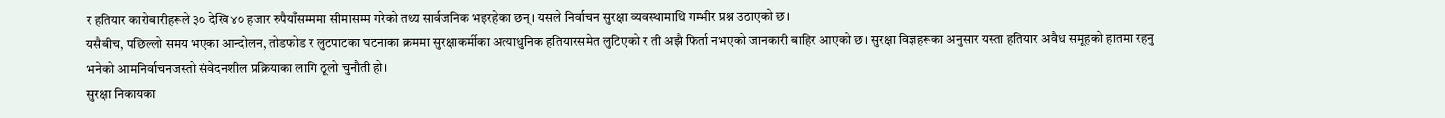र हतियार कारोबारीहरूले ३० देखि ४० हजार रुपैयाँसम्ममा सीमासम्म गरेको तथ्य सार्वजनिक भइरहेका छन्। यसले निर्वाचन सुरक्षा व्यवस्थामाथि गम्भीर प्रश्न उठाएको छ।
यसैबीच, पछिल्लो समय भएका आन्दोलन, तोडफोड र लुटपाटका घटनाका क्रममा सुरक्षाकर्मीका अत्याधुनिक हतियारसमेत लुटिएको र ती अझै फिर्ता नभएको जानकारी बाहिर आएको छ। सुरक्षा विज्ञहरूका अनुसार यस्ता हतियार अवैध समूहको हातमा रहनु भनेको आमनिर्वाचनजस्तो संवेदनशील प्रक्रियाका लागि ठूलो चुनौती हो।
सुरक्षा निकायका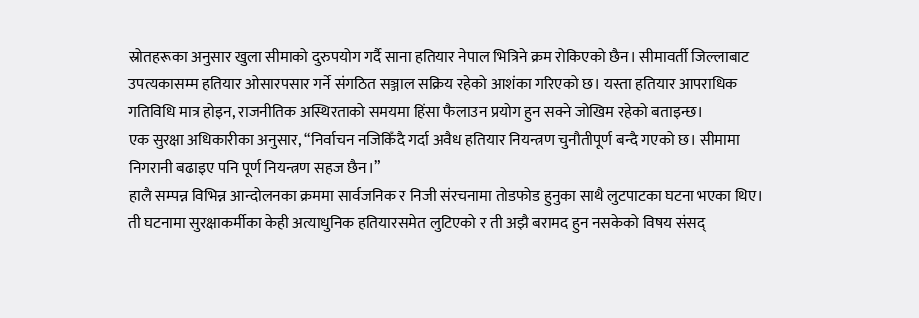स्रोतहरूका अनुसार खुला सीमाको दुरुपयोग गर्दै साना हतियार नेपाल भित्रिने क्रम रोकिएको छैन। सीमावर्ती जिल्लाबाट उपत्यकासम्म हतियार ओसारपसार गर्ने संगठित सञ्जाल सक्रिय रहेको आशंका गरिएको छ। यस्ता हतियार आपराधिक गतिविधि मात्र होइन, राजनीतिक अस्थिरताको समयमा हिंसा फैलाउन प्रयोग हुन सक्ने जोखिम रहेको बताइन्छ।
एक सुरक्षा अधिकारीका अनुसार, “निर्वाचन नजिकिँदै गर्दा अवैध हतियार नियन्त्रण चुनौतीपूर्ण बन्दै गएको छ। सीमामा निगरानी बढाइए पनि पूर्ण नियन्त्रण सहज छैन।”
हालै सम्पन्न विभिन्न आन्दोलनका क्रममा सार्वजनिक र निजी संरचनामा तोडफोड हुनुका साथै लुटपाटका घटना भएका थिए। ती घटनामा सुरक्षाकर्मीका केही अत्याधुनिक हतियारसमेत लुटिएको र ती अझै बरामद हुन नसकेको विषय संसद्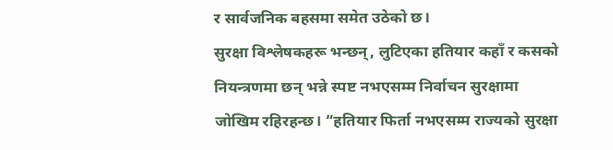र सार्वजनिक बहसमा समेत उठेको छ।
सुरक्षा विश्लेषकहरू भन्छन्, लुटिएका हतियार कहाँ र कसको नियन्त्रणमा छन् भन्ने स्पष्ट नभएसम्म निर्वाचन सुरक्षामा जोखिम रहिरहन्छ। “हतियार फिर्ता नभएसम्म राज्यको सुरक्षा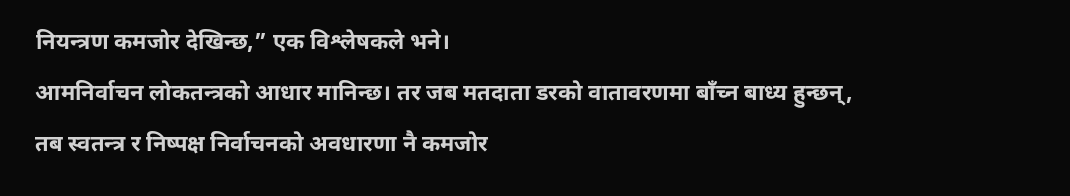नियन्त्रण कमजोर देखिन्छ,” एक विश्लेषकले भने।
आमनिर्वाचन लोकतन्त्रको आधार मानिन्छ। तर जब मतदाता डरको वातावरणमा बाँच्न बाध्य हुन्छन्, तब स्वतन्त्र र निष्पक्ष निर्वाचनको अवधारणा नै कमजोर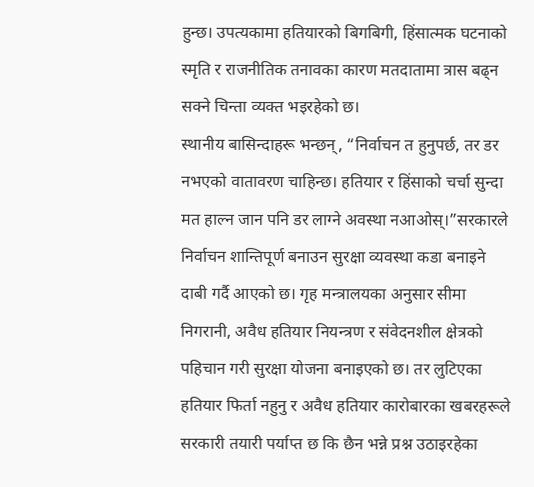हुन्छ। उपत्यकामा हतियारको बिगबिगी, हिंसात्मक घटनाको स्मृति र राजनीतिक तनावका कारण मतदातामा त्रास बढ्न सक्ने चिन्ता व्यक्त भइरहेको छ।
स्थानीय बासिन्दाहरू भन्छन्, “निर्वाचन त हुनुपर्छ, तर डर नभएको वातावरण चाहिन्छ। हतियार र हिंसाको चर्चा सुन्दा मत हाल्न जान पनि डर लाग्ने अवस्था नआओस्।”सरकारले निर्वाचन शान्तिपूर्ण बनाउन सुरक्षा व्यवस्था कडा बनाइने दाबी गर्दै आएको छ। गृह मन्त्रालयका अनुसार सीमा निगरानी, अवैध हतियार नियन्त्रण र संवेदनशील क्षेत्रको पहिचान गरी सुरक्षा योजना बनाइएको छ। तर लुटिएका हतियार फिर्ता नहुनु र अवैध हतियार कारोबारका खबरहरूले सरकारी तयारी पर्याप्त छ कि छैन भन्ने प्रश्न उठाइरहेका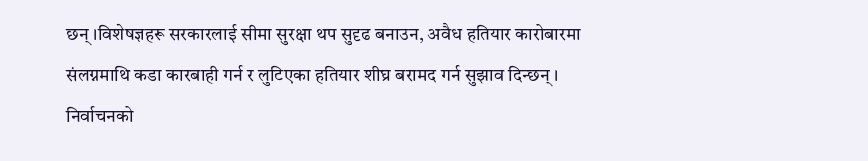छन्।विशेषज्ञहरू सरकारलाई सीमा सुरक्षा थप सुदृढ बनाउन, अवैध हतियार कारोबारमा संलग्नमाथि कडा कारबाही गर्न र लुटिएका हतियार शीघ्र बरामद गर्न सुझाव दिन्छन्।
निर्वाचनको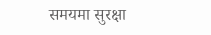समयमा सुरक्षा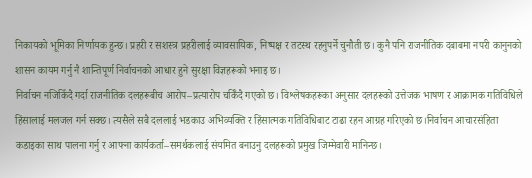निकायको भूमिका निर्णायक हुन्छ। प्रहरी र सशस्त्र प्रहरीलाई व्यावसायिक, निष्पक्ष र तटस्थ रहनुपर्ने चुनौती छ। कुनै पनि राजनीतिक दबाबमा नपरी कानुनको शासन कायम गर्नु नै शान्तिपूर्ण निर्वाचनको आधार हुने सुरक्षा विज्ञहरूको भनाइ छ।
निर्वाचन नजिकिँदै गर्दा राजनीतिक दलहरूबीच आरोप–प्रत्यारोप चर्किँदै गएको छ। विश्लेषकहरूका अनुसार दलहरूको उत्तेजक भाषण र आक्रामक गतिविधिले हिंसालाई मलजल गर्न सक्छ। त्यसैले सबै दललाई भडकाउ अभिव्यक्ति र हिंसात्मक गतिविधिबाट टाढा रहन आग्रह गरिएको छ।निर्वाचन आचारसंहिता कडाइका साथ पालना गर्नु र आफ्ना कार्यकर्ता–समर्थकलाई संयमित बनाउनु दलहरूको प्रमुख जिम्मेवारी मानिन्छ।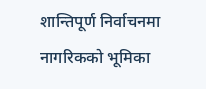शान्तिपूर्ण निर्वाचनमा नागरिकको भूमिका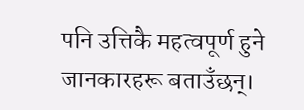पनि उत्तिकै महत्वपूर्ण हुने जानकारहरू बताउँछन्।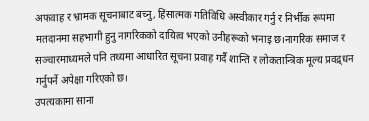अफवाह र भ्रामक सूचनाबाट बच्नु, हिंसात्मक गतिविधि अस्वीकार गर्नु र निर्भीक रूपमा मतदानमा सहभागी हुनु नागरिकको दायित्व भएको उनीहरूको भनाइ छ।नागरिक समाज र सञ्चारमाध्यमले पनि तथ्यमा आधारित सूचना प्रवाह गर्दै शान्ति र लोकतान्त्रिक मूल्य प्रवद्र्धन गर्नुपर्ने अपेक्षा गरिएको छ।
उपत्यकामा साना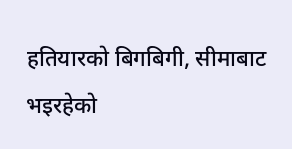हतियारको बिगबिगी, सीमाबाट भइरहेको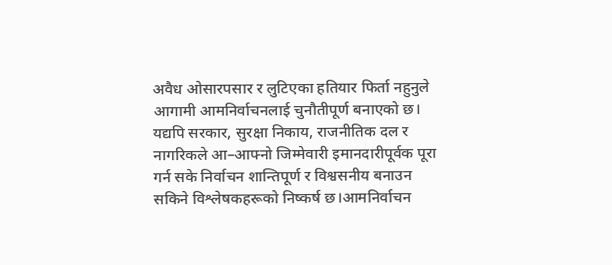अवैध ओसारपसार र लुटिएका हतियार फिर्ता नहुनुले आगामी आमनिर्वाचनलाई चुनौतीपूर्ण बनाएको छ। यद्यपि सरकार, सुरक्षा निकाय, राजनीतिक दल र नागरिकले आ–आफ्नो जिम्मेवारी इमानदारीपूर्वक पूरा गर्न सके निर्वाचन शान्तिपूर्ण र विश्वसनीय बनाउन सकिने विश्लेषकहरूको निष्कर्ष छ।आमनिर्वाचन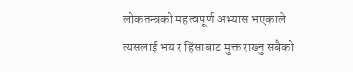लोकतन्त्रको महत्वपूर्ण अभ्यास भएकाले त्यसलाई भय र हिंसाबाट मुक्त राख्नु सबैको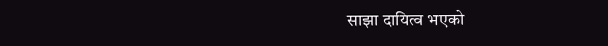साझा दायित्व भएको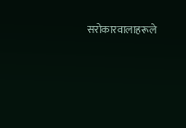सरोकारवालाहरूले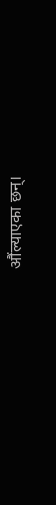औंल्याएका छन्।